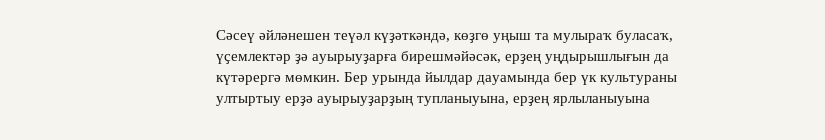Сәсеү әйләнешен теүәл күҙәткәндә, көҙгө уңыш та мулыраҡ буласаҡ, үҫемлектәр ҙә ауырыуҙарға бирешмәйәсәк, ерҙең уңдырышлығын да күтәрергә мөмкин. Бер урында йылдар дауамында бер үк культураны ултыртыу ерҙә ауырыуҙарҙың тупланыуына, ерҙең ярлыланыуына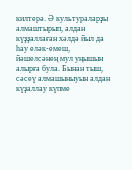килтерә. Ә культураларҙы алмаштырып, алдан күҙҙаллаған хәлдә йыл да һау еләк-емеш, йәшелсәнең мул уңышын алырға була. Бынан тыш, сәсеү алмашыныуын алдан күҙаллау күпме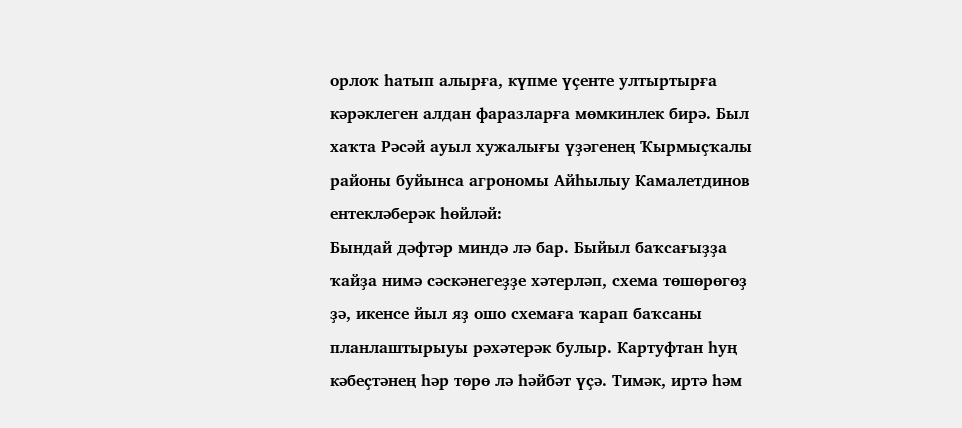орлоҡ һатып алырға, күпме үҫенте ултыртырға кәрәклеген алдан фаразларға мөмкинлек бирә. Был хаҡта Рәсәй ауыл хужалығы үҙәгенең Ҡырмыҫҡалы районы буйынса агрономы Айһылыу Камалетдинов ентекләберәк һөйләй:
Бындай дәфтәр миндә лә бар. Быйыл баҡсағыҙҙа ҡайҙа нимә сәскәнегеҙҙе хәтерләп, схема төшөрөгөҙ ҙә, икенсе йыл яҙ ошо схемаға ҡарап баҡсаны планлаштырыуы рәхәтерәк булыр. Картуфтан һуң кәбеҫтәнең һәр төрө лә һәйбәт үҫә. Тимәк, иртә һәм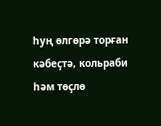һуң өлгөрә торған кәбеҫтә, кольраби һәм төҫлө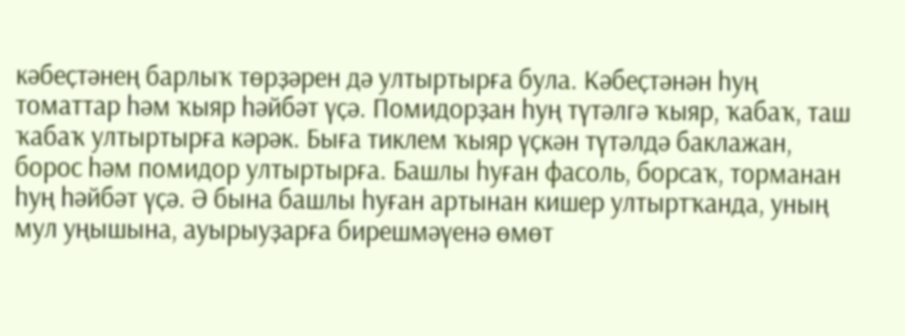кәбеҫтәнең барлыҡ төрҙәрен дә ултыртырға була. Кәбеҫтәнән һуң томаттар һәм ҡыяр һәйбәт үҫә. Помидорҙан һуң түтәлгә ҡыяр, ҡабаҡ, таш ҡабаҡ ултыртырға кәрәк. Быға тиклем ҡыяр үҫкән түтәлдә баклажан, борос һәм помидор ултыртырға. Башлы һуған фасоль, борсаҡ, торманан һуң һәйбәт үҫә. Ә бына башлы һуған артынан кишер ултыртҡанда, уның мул уңышына, ауырыуҙарға бирешмәүенә өмөт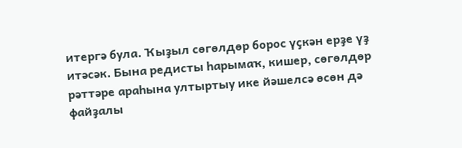итергә була. Ҡыҙыл сөгөлдөр борос үҫкән ерҙе үҙ итәсәк. Бына редисты һарымаҡ, кишер, сөгөлдөр рәттәре араһына ултыртыу ике йәшелсә өсөн дә файҙалы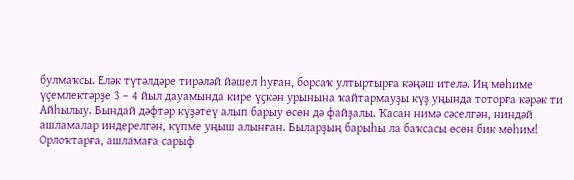булмаҡсы. Еләк түтәлдәре тирәләй йәшел һуған, борсаҡ ултыртырға кәңәш ителә. Иң мөһиме үҫемлектәрҙе 3 – 4 йыл дауамында кире үҫкән урынына ҡайтармауҙы күҙ уңында тоторға кәрәк ти Айһылыу. Бындай дәфтәр күҙәтеү алып барыу өсөн дә файҙалы. Ҡасан нимә сәселгән, ниндәй ашламалар индерелгән, күпме уңыш алынған. Быларҙың барыһы ла баҡсасы өсөн бик мөһим!
Орлоҡтарға, ашламаға сарыф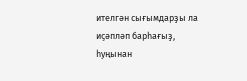ителгән сығымдарҙы ла иҫәпләп барһағыҙ, һуңынан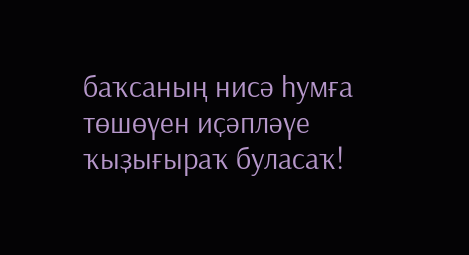баҡсаның нисә һумға төшөүен иҫәпләүе ҡыҙығыраҡ буласаҡ!